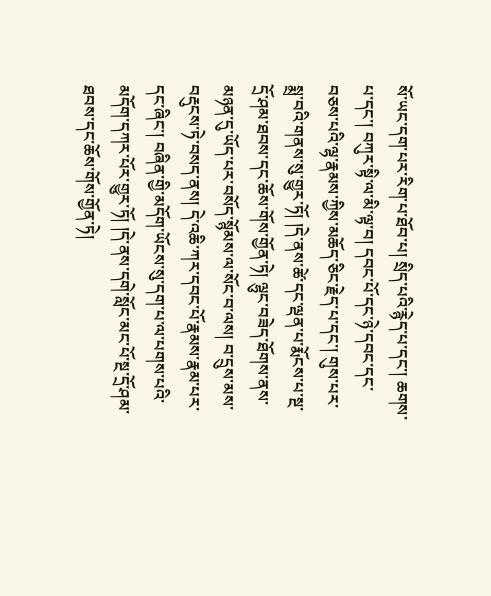སོ་ཡང་དག་པར་རིག་པ་ཐོབ་པ། སྲིད་པའི་རྙེད་པ་དང་། ཆགས་པ་དང་། བཀུར་སྟི་ལ་མི་ལྟ་བ། དབང་པོ་དང་ཉེ་དབང་དང་བཅས་པའི་ལྷ་རྣམས་ཀྱིས་མཆོད་ཅིང་རྗེད་པ་དང་། གུས་པར་སྨྲ་བའི་གནས་སུ་གྱུར་ཏོ། །དེ་ནས་ཚེ་དང་ལྡན་པ་རྨོངས་པ་སྔ་དྲོ་ཤམ་ཐབས་དང་ཆོས་གོས་གྱོན་ཏེ། ལྷུང་བཟེད་ཐོགས་ནས་མཉན་དུ་ཡོད་པར་བསོད་སྙོམས་ལ་སོང་བ་ལས། བ་དྲུས་མས་བརྡུངས་ཏེ་བསད་ནས། དེ་འཆི་ཀར་དབང་པོ་རྣམས་རྣམ་པར་དང་ཞིང་། བཞིན་གྱི་མདོག་ཡོངས་སུ་དག་པ་ལ་པགས་པའི་མདོག་དཀར་པོར་གྱུར་ཏོ། །དེ་ནས་དགེ་སློང་མང་པོ་སྔ་དྲོ་ཤམ་ཐབས་དང་ཆོས་གོས་གྱོན་ཏེ།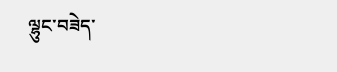ལྷུང་བཟེད་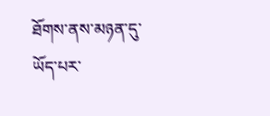ཐོགས་ནས་མཉན་དུ་ཡོད་པར་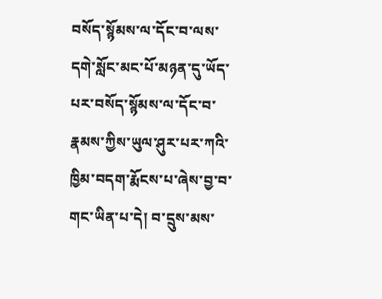བསོད་སྙོམས་ལ་དོང་བ་ལས་དགེ་སློང་མང་པོ་མཉན་དུ་ཡོད་པར་བསོད་སྙོམས་ལ་དོང་བ་རྣམས་ཀྱིས་ཡུལ་ཤུར་པར་ཀའི་ཁྱིམ་བདག་རྨོངས་པ་ཞེས་བྱ་བ་གང་ཡིན་པ་དེ། བ་དྲུས་མས་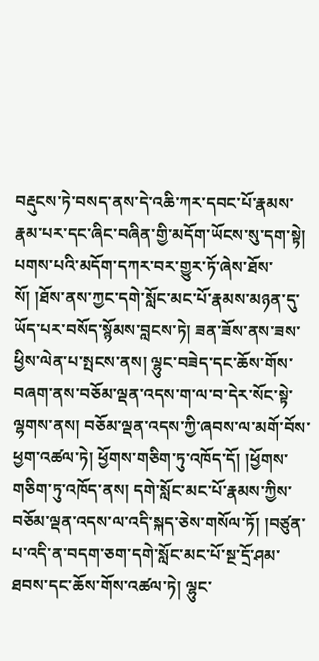བརྡུངས་ཏེ་བསད་ནས་དེ་འཆི་ཀར་དབང་པོ་རྣམས་རྣམ་པར་དང་ཞིང་བཞིན་གྱི་མདོག་ཡོངས་སུ་དག་སྟེ། པགས་པའི་མདོག་དཀར་བར་གྱུར་ཏོ་ཞེས་ཐོས་སོ། །ཐོས་ནས་ཀྱང་དགེ་སློང་མང་པོ་རྣམས་མཉན་དུ་ཡོད་པར་བསོད་སྙོམས་བླངས་ཏེ། ཟན་ཟོས་ནས་ཟས་ཕྱིས་ལེན་པ་སྤངས་ནས། ལྷུང་བཟེད་དང་ཆོས་གོས་བཞག་ནས་བཅོམ་ལྡན་འདས་ག་ལ་བ་དེར་སོང་སྟེ་ལྷགས་ནས། བཅོམ་ལྡན་འདས་ཀྱི་ཞབས་ལ་མགོ་བོས་ཕྱག་འཚལ་ཏེ། ཕྱོགས་གཅིག་ཏུ་འཁོད་དོ། །ཕྱོགས་གཅིག་ཏུ་འཁོད་ནས། དགེ་སློང་མང་པོ་རྣམས་ཀྱིས་བཅོམ་ལྡན་འདས་ལ་འདི་སྐད་ཅེས་གསོལ་ཏོ། །བཙུན་པ་འདི་ན་བདག་ཅག་དགེ་སློང་མང་པོ་སྔ་དྲོ་ཤམ་ཐབས་དང་ཆོས་གོས་འཚལ་ཏེ། ལྷུང་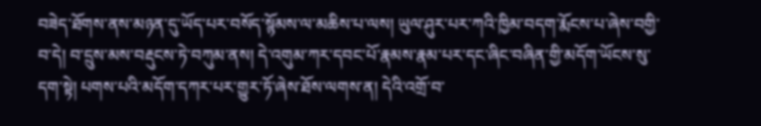བཟེད་ཐོགས་ནས་མཉན་དུ་ཡོད་པར་བསོད་སྙོམས་ལ་མཆིས་པ་ལས། ཡུལ་ཤུར་པར་ཀའི་ཁྱིམ་བདག་རྨོངས་པ་ཞེས་བགྱི་བ་དེ། བ་དྲུས་མས་བརྡུངས་ཏེ་བཀུམ་ནས། དེ་འགུམ་ཀར་དབང་པོ་རྣམས་རྣམ་པར་དང་ཞིང་བཞིན་གྱི་མདོག་ཡོངས་སུ་དག་སྟེ། པགས་པའི་མདོག་དཀར་པར་གྱུར་ཏོ་ཞེས་ཐོས་ལགས་ན། དེའི་འགྲོ་བ་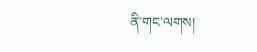ནི་གང་ལགས།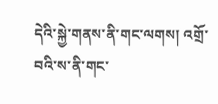དེའི་སྐྱེ་གནས་ནི་གང་ལགས། འགྲོ་བའི་ས་ནི་གང་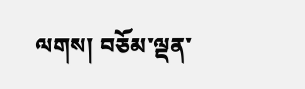ལགས། བཅོམ་ལྡན་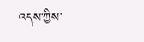འདས་ཀྱིས་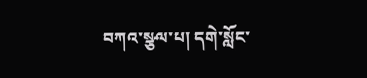བཀའ་སྩལ་པ། དགེ་སློང་